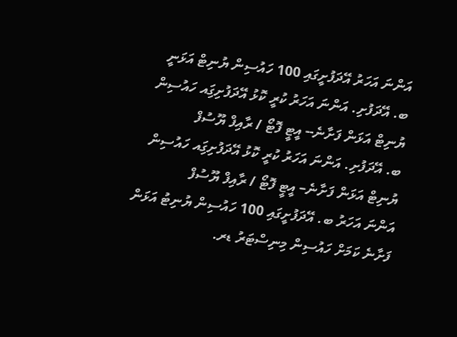އަންނަ އަހަރު އޭދަފުށީގައި 100 ހައުސިން ޔުނިޓް އަޅަނީ
ބ. އޭދަފުށި. އަންނަ އަހަރު ކުރީ ކޮޅު އޭދަފުށިގަިއ ހައުސިން ޔުނިޓް އަޅަން ފަށާނެ-- އީޓީ ފޮޓޯ / ރާއިފް ޔޫސުފް
ބ. އޭދަފުށި. އަންނަ އަހަރު ކުރީ ކޮޅު އޭދަފުށިގަިއ ހައުސިން ޔުނިޓް އަޅަން ފަށާނެ– އީޓީ ފޮޓޯ / ރާއިފް ޔޫސުފް
އަންނަ އަހަރު ބ. އޭދަފުށީގައި 100 ހައުސިން ޔުނިޓު އަޅަން ފަށާނެ ކަމަށް ހައުސިން މިނިސްޓަރު ޑރ.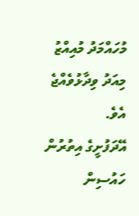މުހައްމަދު މުއިއްޒު މިއަދު ވިދާޅުވެއްޖެ އެވެ.
އޭދަފުށީގެ އިތުރުން ހައުސިން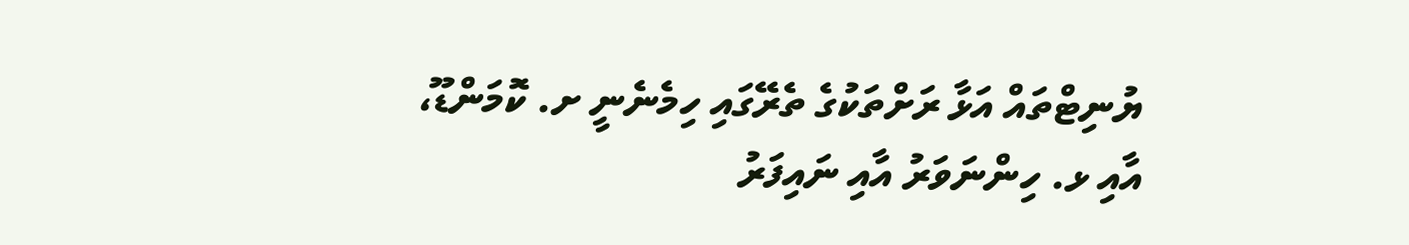ޔުނިޓްތައް އަޅާ ރަށްތަކުގެ ތެރޭގައި ހިމެނެނީ ށ. ކޮމަންޑޫ، އާއި ޅ. ހިންނަވަރު އާއި ނައިފަރު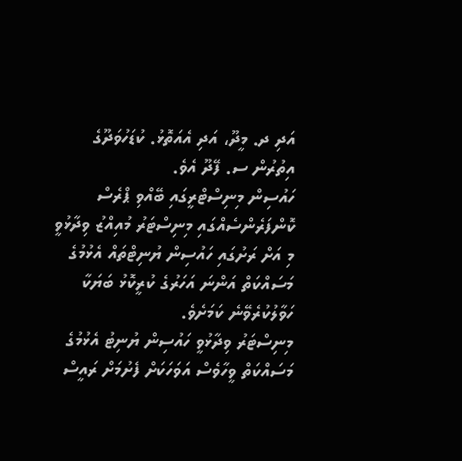އަދި ދ. މީދޫ، އަދި އެއަތޮޅު. ކުޑަހުވަދޫގެ އިތުރުން ސ. ފޭދޫ އެވެ.
ހައުސިން މިނިސްޓްރީގައި ބޭއްވި ޕްރެސް ކޮންފަރެންސެއްގައި މިނިސްޓަރު މުއިއްޒު ވިދާޅުވީ މި އަށް ރަށުގައި ހައުސިން ޔުނިޓްތައް އެޅުމުގެ މަސައްކަތް އަންނަ އަހަރުގެ ކުރީކޮޅު ބަޔަކާ ހަވާލުކުރެވޭނެ ކަމަށެވެ.
މިނިސްޓަރު ވިދާޅުވީ ހައުސިން ޔުނިޓު އެޅުމުގެ މަސައްކަތް ވީހާވެސް އަވަހަކަށް ފެށުމަށް ރައީސް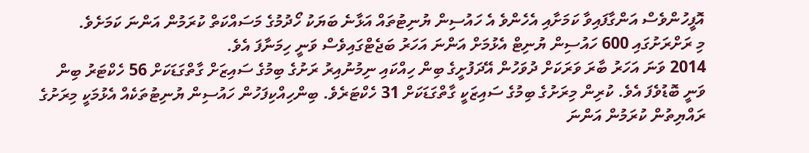އޮފީހުންވެސް އަންގާފައިވާ ކަމަށާއި އެހެންވެ އެ ހައުސިން ޔުނިޓުތައް އަޅާނެ ބަޔަކު ހޯދުމުގެ މަސައްކަތް ކުރަމުން އަންނަ ކަމަށެވެ.
މި ރަށްރަށުގައި 600 ހައުސިން ޔުނިޓް އެޅުމަށް އަންނަ އަހަރު ބަޖެޓްގައިވެސް ވަނީ ހިމަނާފަ އެވެ.
2014 ވަނަ އަހަރު ބާރަ ވަރަކަށް ދުވަހުން އޭދަފުށީގެ ބިން ހިއްކައި ނިމުނުއިރު ރަށުގެ ބިމުގެ ސައިޒަށް ގާތްގަޑަކަށް 56 ހެކްޓަރު ބިން ވަނީ ބޮޑުވެފަ އެވެ. ކުރިން މިރަށުގެ ބިމުގެ ސައިޒަކީ ގާތްގަޑަކަށް 31 ހެކްޓަރެވެ. ބިންހިއްކިފަހުން ހައުސިން ޔުނިޓުތަކެއް އެޅުމަކީ މިރަށުގެ ރައްޔިތުން ކުރަމުން އަންނަ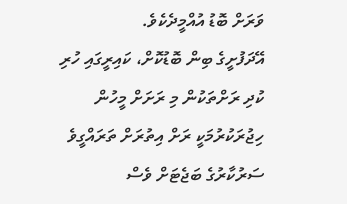ވަރަށް ބޮޑު އުއްމީދެކެވެ.
އޭދަފުށީގެ ބިން ބޮޑުކޮށް، ކައިރީގައި ހުރި ކުދި ރަށްތަކުން މި ރަށަށް މީހުން ހިޖުރަކުރުމަކީ ރަށް އިތުރަށް ތަރައްގީވެ ސަރުކާރުގެ ބަޖެޓަށް ވެސް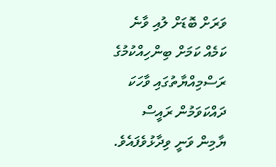ވަރަށް ބޮޑަށް ލުއި ވާނެ ކަމެއް ކަމަށް ބިންހިއްކުމުގެ ރަސްމިއްޔާތުގައި ވާހަކަ ދައްކަވަމުން ރައީސް ޔާމިން ވަނީ ވިދާޅުވެފައެވެ.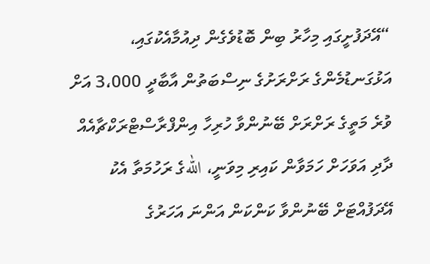“އޭދަފުށީގައި މިހާރު ބިން ބޮޑުވެގެން ދިއުމާއެކުގައި، އަޅުގަނޑުމެންގެ ރަށްރަށުގެ ނިސްބަތުން އާބާދީ 3،000 އަށް ވުރެ މަތީގެ ރަށްރަށް ބޭނުންވާ ހުރިހާ އިންފްރާސްޓްރަކްޗާއެއް ދާދި އަވަހަށް ހަމަވާން ކައިރި މިވަނީ، اللهގެ ރަހުމަތާ އެކު އޭދަފުއްޓަށް ބޭނުންވާ ކަންކަން އަންނަ އަހަރުގެ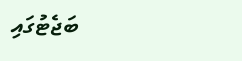ބަޖެޓުގައި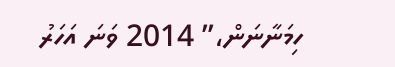ހިމަނާނަން،” 2014 ވަނަ އަހަރު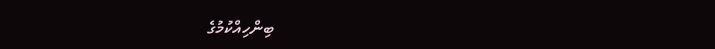ބިންހިއްކުމުގެ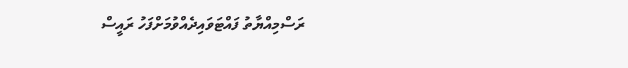ރަސްމިއްޔާތު ފައްޓަވައިދެއްވުމަށްފަހު ރައީސް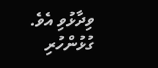ވިދާޅުވި އެވެ.
ގުޅުންހުރި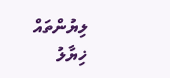ލިޔުންތައް
ޚިޔާލު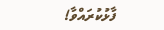ފާޅުކުރައްވާ!